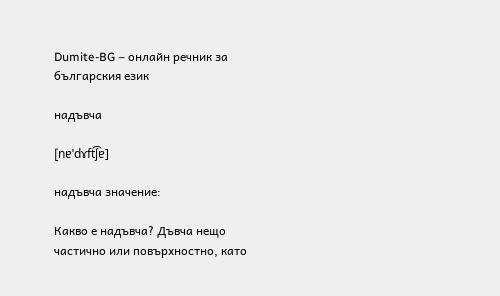Dumite-BG – онлайн речник за българския език

надъвча

[nɐˈdɤft͡ʃɐ]

надъвча значение:

Какво е надъвча? Дъвча нещо частично или повърхностно, като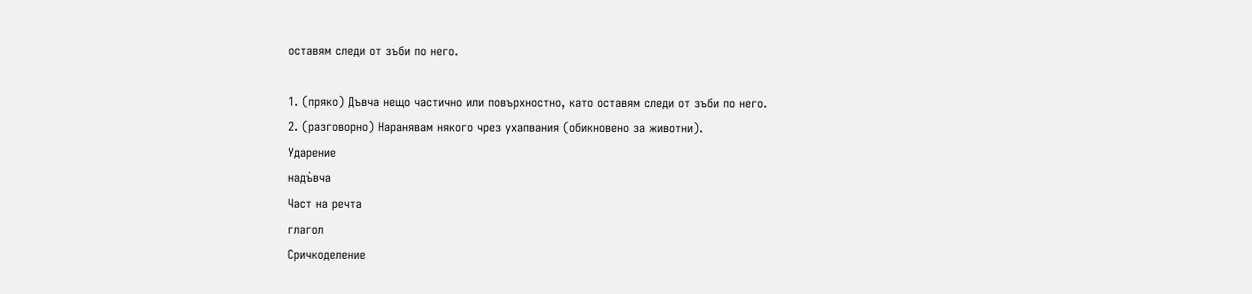оставям следи от зъби по него.

1. (пряко) Дъвча нещо частично или повърхностно, като оставям следи от зъби по него.
2. (разговорно) Наранявам някого чрез ухапвания (обикновено за животни).
Ударение
надъ̀вча
Част на речта
глагол
Сричкоделение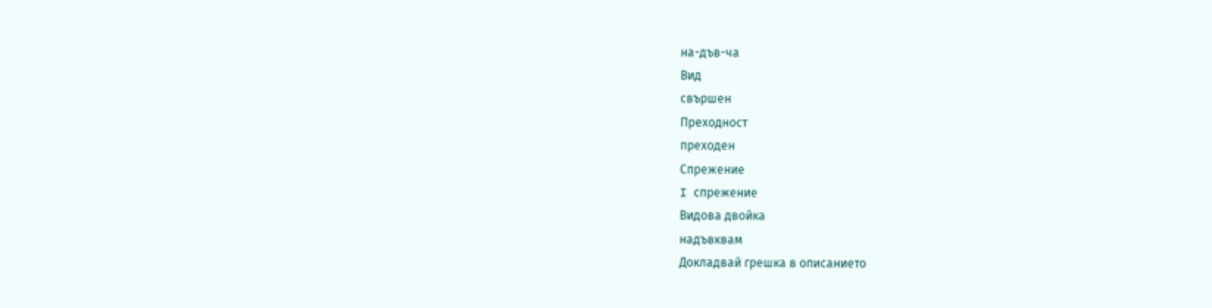на-дъв-ча
Вид
свършен
Преходност
преходен
Спрежение
I спрежение
Видова двойка
надъвквам
Докладвай грешка в описанието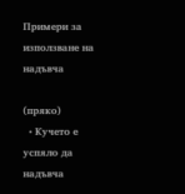Примери за използване на надъвча

(пряко)
  • Кучето е успяло да надъвча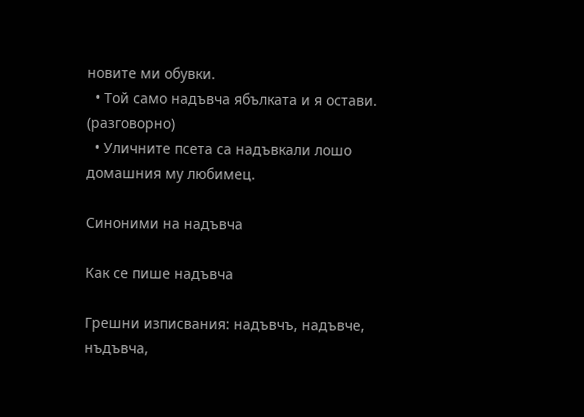новите ми обувки.
  • Той само надъвча ябълката и я остави.
(разговорно)
  • Уличните псета са надъвкали лошо домашния му любимец.

Синоними на надъвча

Как се пише надъвча

Грешни изписвания: надъвчъ, надъвче, нъдъвча,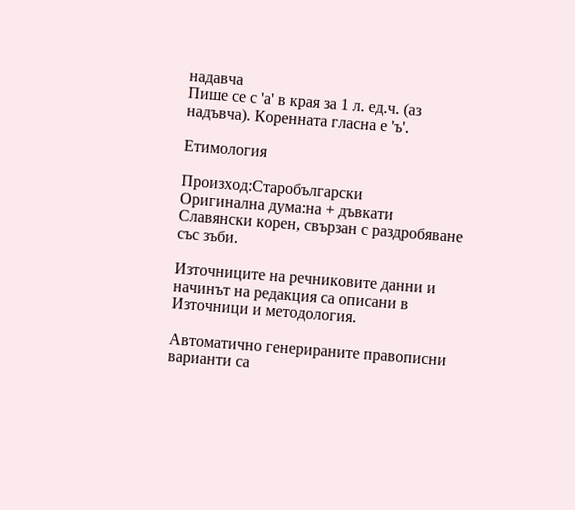надавча
Пише се с 'а' в края за 1 л. ед.ч. (аз надъвча). Коренната гласна е 'ъ'.

Етимология

Произход:Старобългарски
Оригинална дума:на + дъвкати
Славянски корен, свързан с раздробяване със зъби.

Източниците на речниковите данни и начинът на редакция са описани в Източници и методология.

Автоматично генерираните правописни варианти са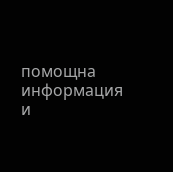помощна информация и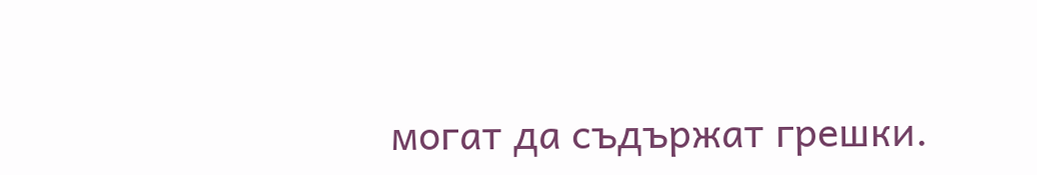могат да съдържат грешки.